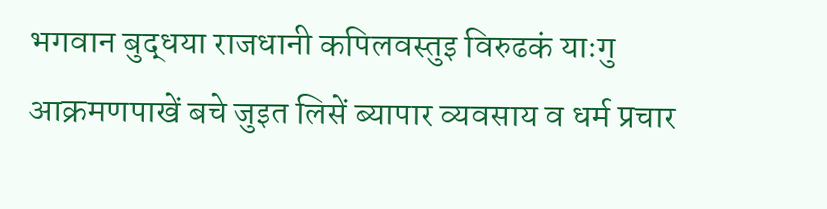भगवान बुद्धया राजधानी कपिलवस्तुइ विरुढकं याःगु आक्रमणपाखें बचे जुइत लिसें ब्यापार व्यवसाय व धर्म प्रचार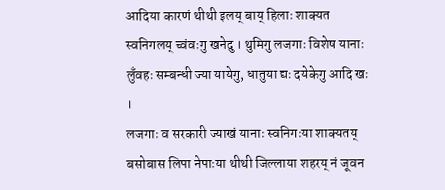आदिया कारणं थीथी इलय् बाय् हिलाः शाक्यत स्वनिगलय् च्वंवःगु खनेदु । थुमिगु लजगाः विशेष यानाः लुँवहः सम्बन्धी ज्या यायेगु, धातुया द्यः दयेकेगु आदि खः ।
लजगाः व सरकारी ज्याखं यानाः स्वनिगःया शाक्यतय् बसोबास लिपा नेपाःया थीथी जिल्लाया शहरय् नं जूवन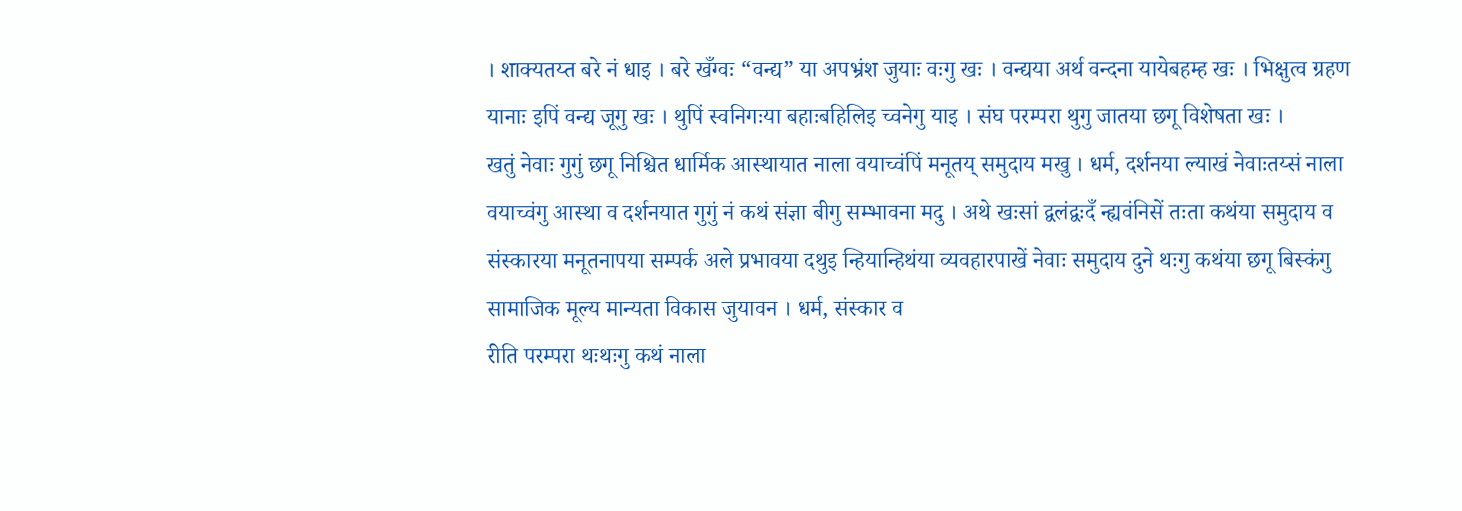। शाक्यतय्त बरे नं धाइ । बरे खँग्वः “वन्द्य” या अपभ्रंश जुयाः वःगु खः । वन्द्यया अर्थ वन्दना यायेबहम्ह खः । भिक्षुत्व ग्रहण यानाः इपिं वन्द्य जूगु खः । थुपिं स्वनिगःया बहाःबहिलिइ च्वनेगु याइ । संघ परम्परा थुगु जातया छगू विशेषता खः ।
खतुं नेवाः गुगुं छगू निश्चित धार्मिक आस्थायात नाला वयाच्वंपिं मनूतय् समुदाय मखु । धर्म, दर्शनया ल्याखं नेवाःतय्सं नाला वयाच्वंगु आस्था व दर्शनयात गुगुं नं कथं संज्ञा बीगु सम्भावना मदु । अथे खःसां द्वलंद्वःदँ न्ह्यवंनिसें तःता कथंया समुदाय व संस्कारया मनूतनापया सम्पर्क अले प्रभावया दथुइ न्हियान्हिथंया व्यवहारपाखें नेवाः समुदाय दुने थःगु कथंया छगू बिस्कंगु सामाजिक मूल्य मान्यता विकास जुयावन । धर्म, संस्कार व
रीति परम्परा थःथःगु कथं नाला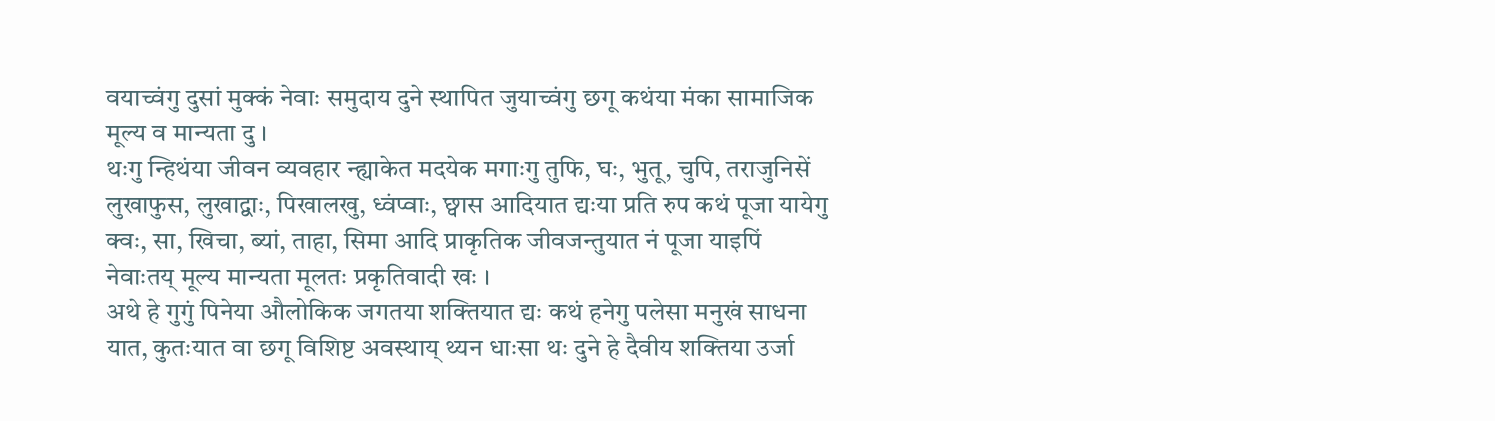वयाच्वंगु दुसां मुक्कं नेवाः समुदाय दुने स्थापित जुयाच्वंगु छगू कथंया मंका सामाजिक मूल्य व मान्यता दु ।
थःगु न्हिथंया जीवन व्यवहार न्ह्याकेत मदयेक मगाःगु तुफि, घः, भुतू, चुपि, तराजुनिसें लुखाफुस, लुखाद्वाः, पिखालखु, ध्वंप्वाः, छ्वास आदियात द्यःया प्रति रुप कथं पूजा यायेगु क्वः, सा, खिचा, ब्यां, ताहा, सिमा आदि प्राकृतिक जीवजन्तुयात नं पूजा याइपिं नेवाःतय् मूल्य मान्यता मूलतः प्रकृतिवादी खः ।
अथे हे गुगुं पिनेया औलोकिक जगतया शक्तियात द्यः कथं हनेगु पलेसा मनुखं साधना यात, कुतःयात वा छगू विशिष्ट अवस्थाय् थ्यन धाःसा थः दुने हे दैवीय शक्तिया उर्जा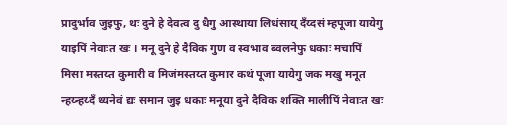प्रादुर्भाव जुइफु, थः दुने हे देवत्व दु धैगु आस्थाया लिधंसाय् दँय्दसं म्हपूजा यायेगु याइपिं नेवाःत खः । मनू दुने हे दैविक गुण व स्वभाव ब्वलनेफु धकाः मचापिं मिसा मस्तय्त कुमारी व मिजंमस्तय्त कुमार कथं पूजा यायेगु जक मखु मनूत न्हय्न्हय्दँ थ्यनेवं द्यः समान जुइ धकाः मनूया दुने दैविक शक्ति मालीपिं नेवाःत खः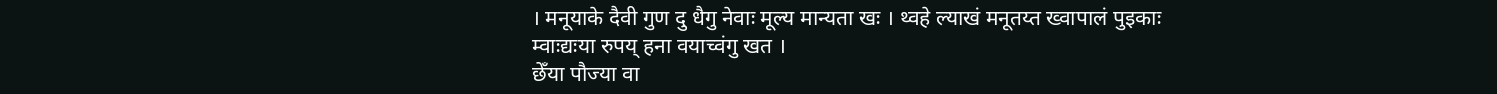। मनूयाके दैवी गुण दु धैगु नेवाः मूल्य मान्यता खः । थ्वहे ल्याखं मनूतय्त ख्वापालं पुइकाः म्वाःद्यःया रुपय् हना वयाच्वंगु खत ।
छेँया पौज्या वा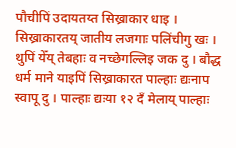पौचीपिं उदायतय्त सिख्राकार धाइ । सिख्राकारतय् जातीय लजगाः पलिंचीगु खः । थुपिं येँय् तेबहाः व नच्छेगल्लिइ जक दु । बौद्ध धर्म माने याइपिं सिख्राकारत पाल्हाः द्यःनाप स्वापू दु । पाल्हाः द्यःया १२ दँ मेलाय् पाल्हाः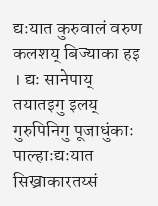द्यःयात कुरुवालं वरुण कलशय् बिज्याका हइ । द्यः सानेपाय् तयातइगु इलय् गुरुपिनिगु पूजाधुंकाः पाल्हाःद्यःयात सिख्राकारतय्सं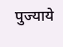पुज्याये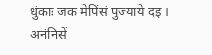धुंकाः जक मेपिंसं पुज्याये दइ । अनंनिसें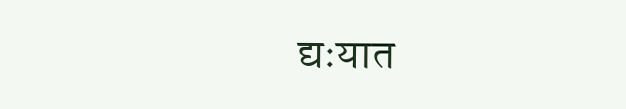द्यःयात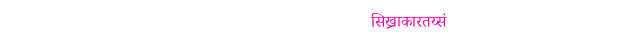सिख्राकारतय्सं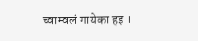च्वाम्वलं गायेका हइ ।